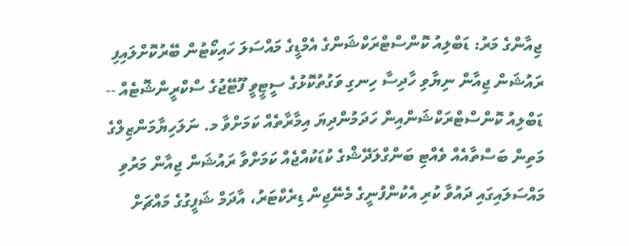ޖިއާންގެ މަރު: ޑަބްލިއު ކޮންސްޓްރަކްޝަންގެ އެމްޑީގެ މައްސަލަ ހައިކޯޓުން ބޭރުކޮށްލައިފި
ރައުޝަން ޖިއާން ނިޔާވި ހާދިސާ ހިނގި ވަގުތުކޮޅުގެ ސީޓީވީ ފޫޓޭޖުގެ ސްކްރީންޝޮޓެއް --
ޑަބްލިއު ކޮންސްޓްރަކްޝަންއިން ހަދަމުންދިޔަ އިމާރާތެއް ކަމަށްވާ މ. ނަލަހިޔާމަންޒިލްގެ މަތިން ބަސްތާއެއް ވެއްޓި ބަންގްލަދޭޝްގެ ކުޑަކުއްޖެއް ކަމަށްވާ ރައުޝަން ޖިއާން މަރުވި މައްސަލައިގައި ދައުވާ ކުރި އެކުންފުނީގެ މެނޭޖިން ޑިރެކްޓަރު، އާދަމް ޝަފީގުގެ މައްޗަށް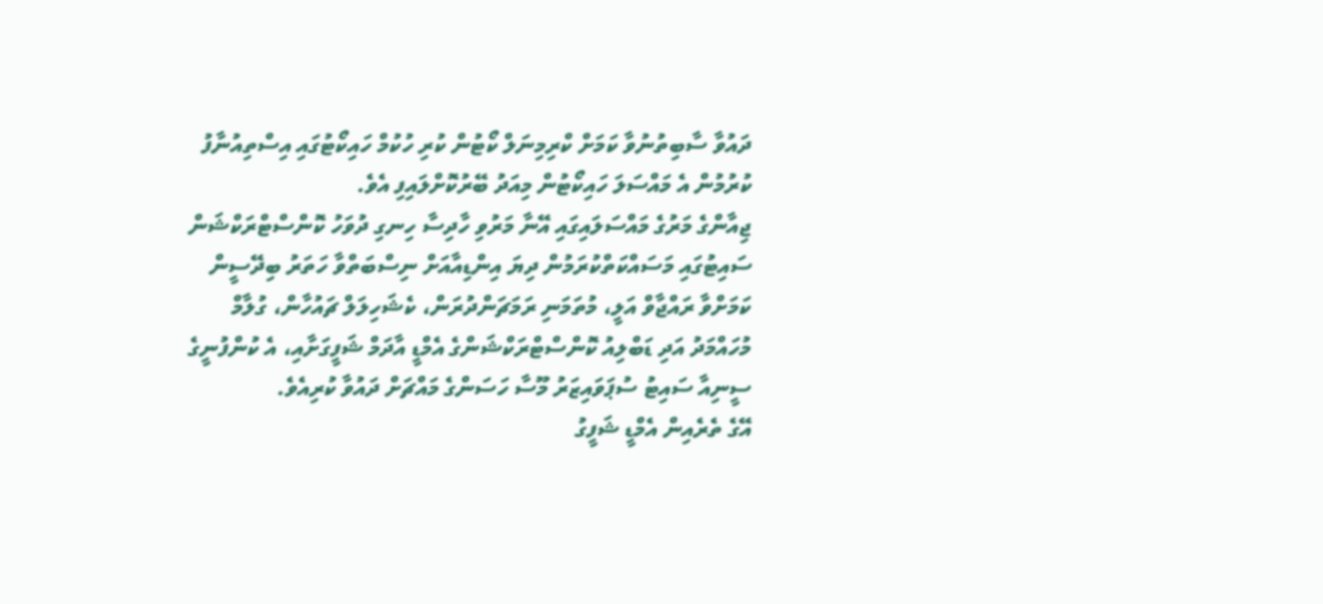ދައުވާ ސާބިތުނުވާ ކަމަށް ކްރިމިނަލް ކޯޓުން ކުރި ހުކުމް ހައިކޯޓުގައި އިސްތިއުނާފު ކުރުމުން އެ މައްސަލަ ހައިކޯޓުން މިއަދު ބޭރުކޮށްލައިފި އެވެ.
ޖިއާންގެ މަރުގެ މައްސަލައިގައި އޭނާ މަރުވި ހާދިސާ ހިނގި ދުވަހު ކޮންސްޓްރަކްޝަން ސައިޓުގައި މަސައްކަތްކުރަމުން ދިޔަ އިންޑިއާއަށް ނިސްބަތްވާ ހަތަރު ބިދޭސީން ކަމަށްވާ ރައްޖާވް އަލީ، މުތަމަނި ރަމަޗަންދުރަން، ކެޝަހިލަލް ޗައުހާން، ގުލާމް މުހައްމަދު އަދި ޑަބްލިއު ކޮންސްޓްރަކްޝަންގެ އެމްޑީ އާދަމް ޝަފީގަށާއި، އެ ކުންފުނީގެ ސީނިއާ ސައިޓު ސުޕަވައިޒަރު މޫސާ ހަސަންގެ މައްޗަށް ދައުވާ ކުރިއެވެ.
އޭގެ ތެރެއިން އެމްޑީ ޝަފީގު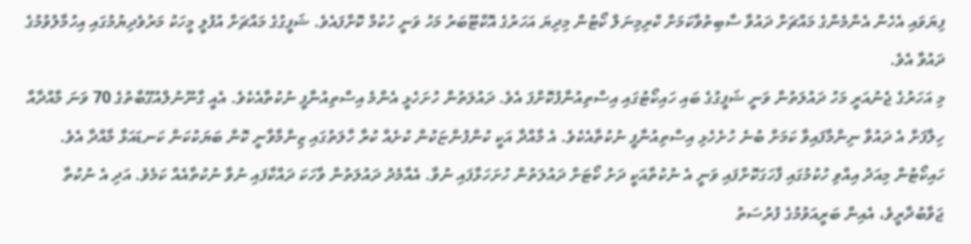ފިޔަވައި އެހެން އެންމެންގެ މައްޗަށް ދައުވާ ސާބިތުވާކަމަށް ކްރިމިނަލް ކޯޓުން މިދިޔަ އަހަރުގެ އޮކްޓޫބަރު މަހު ވަނީ ހުކުމް ކޮށްފައެވެ. ޝަފީގުގެ މައްޗަށް އުފުލީ މީހަކު މަރުވެދިޔުމުގައި އިހުމާލުވުމުގެ ދައުވާ އެވެ.
މި އަހަރުގެ ޖެނުއަރީ މަހު ދައުލަތުން ވަނީ ޝަފީގުގެ ބައި ހައިކޯޓުގައި އިސްތިއުނާފުކޮށްފަ އެވެ. ދައުލަތުން ހުށަހެޅީ އެންމެ އިސްތިއުނާފީ ނުކުތާއެކެވެ. އެއީ ގާނޫނުލްއުގޫބާތުގެ 70 ވަނަ މާއްދާއާ ހިލާފަށް އެ ދައުވާ ނިންމާފައިވާ ކަމަށް ބުނެ ހުށެހެޅި އިސްތިއުނާފީ ނުކުތާއެކެވެ. އެ މާއްދާ އަކީ ކުންފުންޏަކުން ކުށެއް ކުރާ ހާލަތުގައި ޒިންމާވާނީ ކޮން ބަޔަކުކަން ކަނޑައަޅާ މާއްދާ އެވެ.
ހައިކޯޓުން މިއަދު އިއްވި ހުކުމުގައި ފާހަގަކޮށްފައި ވަނީ އެ ނުކުތާއަކީ ދަށު ކޯޓަށް ދައުލަތުން ހުށަހަޅާފައި ނުވާ. އެއާމެދު ދައުލަތުން ވާހަކަ ދައްކާފައި ނުވާ ނުކުތާއެއް ކަމެވެ. އަދި އެ ނުކުތާ ޖަވާބުދާރީވެ، އެއިން ބަރީއަވުމުގެ ފުރުސަތު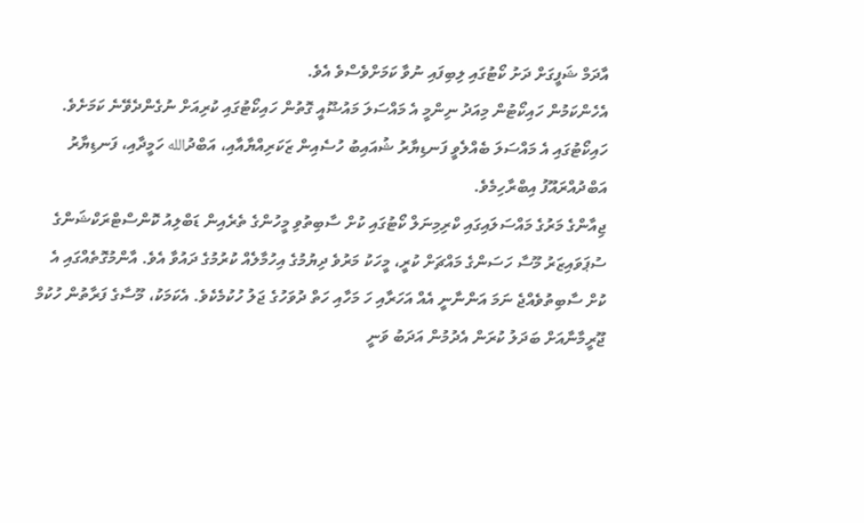އާދަމް ޝަފީގަށް ދަށު ކޯޓުގައި ލިބިފައި ނުވާ ކަމަށްވެސްވެ އެވެ.
އެހެންކަމުން ހައިކޯޓުން މިއަދު ނިންމީ އެ މައްސަލަ މައުޟޫއީ ގޮތުން ހައިކޯޓުގައި ކުރިއަށް ނުގެންދެވޭނެ ކަމަށެވެ.
ހައިކޯޓުގައި އެ މައްސަލަ ބެއްލެވީ ފަނޑިޔާރު ޝުއައިބު ހުސެއިން ޒަކަރިއްޔާއާއި، އަބްދުالله ހަމީދާއި، ފަނޑިޔާރު އަބްދުއްރައޫފު އިބްރާހިމެވެ.
ޖިއާންގެ މަރުގެ މައްސަލައިގައި ކްރިމިނަލް ކޯޓުގައި ކުށް ސާބިތުވި މީހުންގެ ތެރެއިން ޑަބްލިއު ކޮންސްޓްރަކްޝަންގެ ސުޕަވައިޒަރު މޫސާ ހަސަންގެ މައްޗަށް ކުރީ، މީހަކު މަރުވެ ދިޔުމުގެ އިހުމާލެއް ކުރުމުގެ ދައުވާ އެވެ. އާންމުގޮތެއްގައި އެ ކުށް ސާބިތުވެއްޖެ ނަމަ އަންނާނީ އެއް އަހަރާއި ހަ މަހާއި ހަތް ދުވަހުގެ ޖަލު ހުކުމެކެވެ. އެކަމަކު، މޫސާގެ ފަރާތުން ހުކުމް ޖޫރީމާނާއަށް ބަދަލު ކުރަން އެދުމުން އަދަބު ވަނީ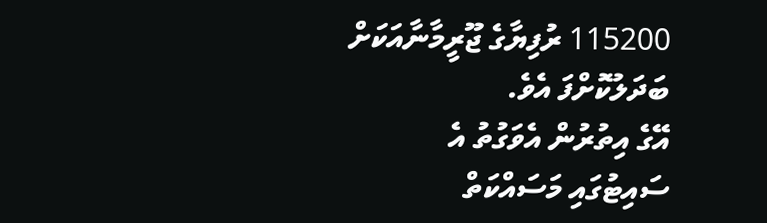115200 ރުފިޔާގެ ޖޫރީމާނާއަކަށް ބަދަލުކޮށްފަ އެވެ.
އޭގެ އިތުރުން އެވަގުތު އެ ސައިޓުގައި މަސައްކަތް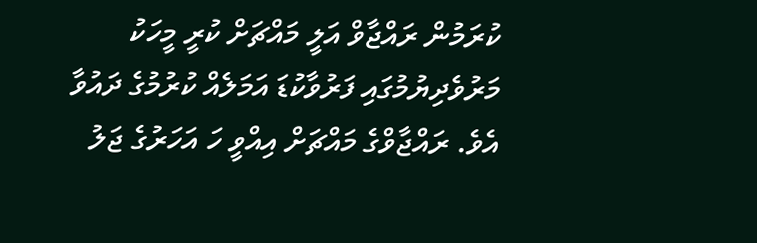ކުރަމުން ރައްޖާވް އަލީ މައްޗަށް ކުރީ މީހަކު މަރުވެދިޔުމުގައި ފަރުވާކުޑަ އަމަލެއް ކުރުމުގެ ދައުވާ އެވެ. ރައްޖާވްގެ މައްޗަށް އިއްވީ ހަ އަހަރުގެ ޖަލު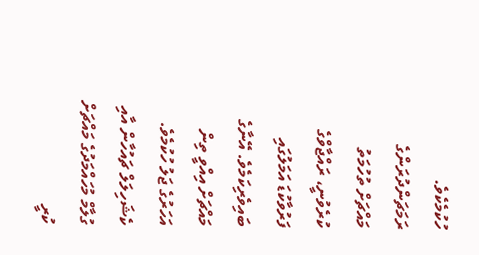ހުކުމެކެވެ.
ރަމަޗަންދުރަންގެ މައްޗަށް ތުހުމަތު ކުރެވުނީ، ރައްޖާވްގެ ފަރުވާކުޑަ އަމަލުގައި ބައިވެރިކަމެވެ. އޭނާގެ މައްޗަށް އިއްވީ ތިން އަހަރުގެ ޖަލު ހުކުމެވެ.
ކެޝަހިލަލް ޗައުހާން އާއި ގުލާމް މުހައްމަދުގެ މައްޗަށް ކުރީ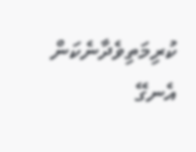ކުރިމަތިވެދާނެކަން އެނގޭ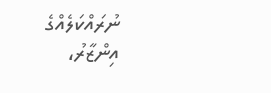ނުރައްކަލެއްގެ އިންޒާރު،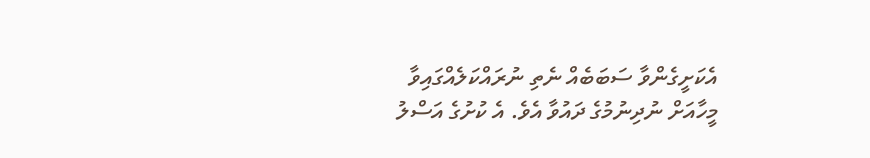އެކަށީގެންވާ ސަބަބެއް ނެތި ނުރައްކަލެއްގައިވާ މީހާއަށް ނުދިނުމުގެ ދައުވާ އެވެ. އެ ކުށުގެ އަސްލު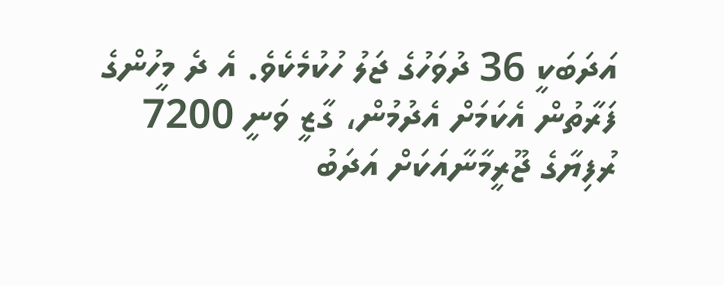އަދަބަކީ 36 ދުވަހުގެ ޖަލު ހުކުމެކެވެ. އެ ދެ މީހުންގެ ފަރާތުން އެކަމަށް އެދުމުން، ގާޒީ ވަނީ 7200 ރުފިޔާގެ ޖޫރީމާނާއަކަށް އަދަބު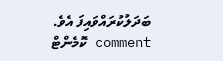ބަދަލުކުރައްވައިފަ އެވެ.
comment ކޮމެންޓް